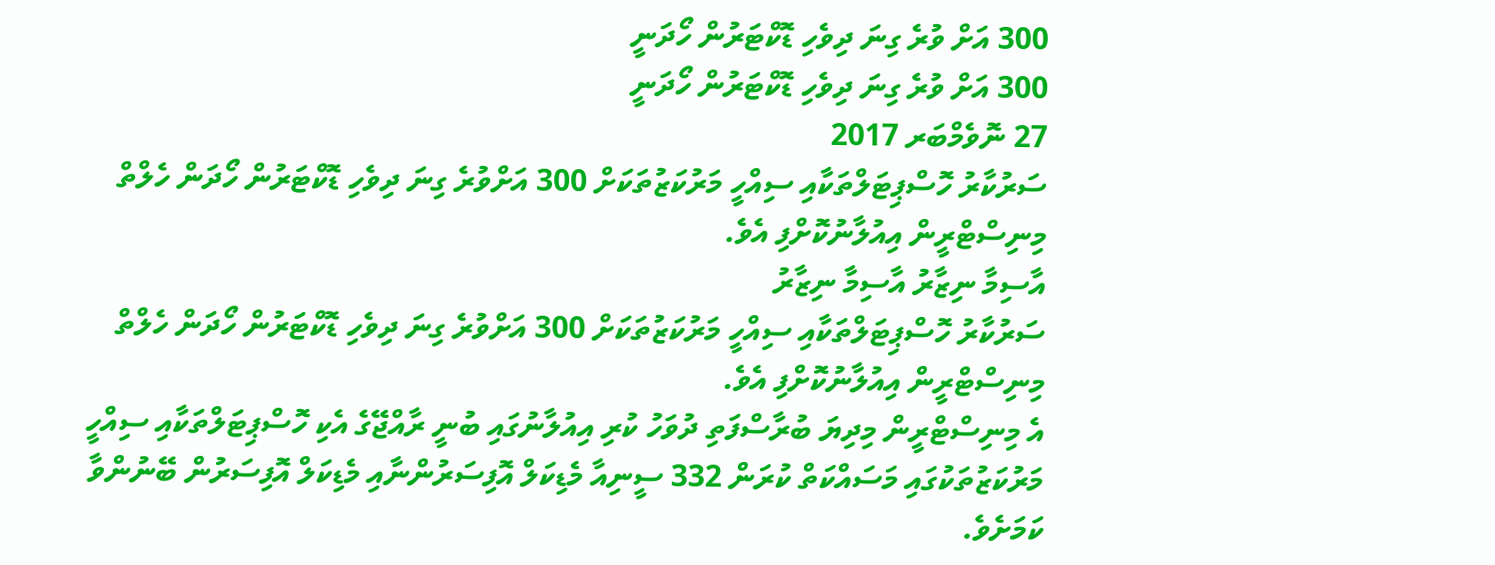300 އަށް ވުރެ ގިނަ ދިވެހި ޑޮކްޓަރުން ހޯދަނީ
300 އަށް ވުރެ ގިނަ ދިވެހި ޑޮކްޓަރުން ހޯދަނީ
27 ނޮވެމްބަރ 2017
ސަރުކާރު ހޮސްޕިޓަލްތަކާއި ސިއްހީ މަރުކަޒުތަކަށް 300 އަށްވުރެ ގިނަ ދިވެހި ޑޮކްޓަރުން ހޯދަން ހެލްތް މިނިސްޓްރީން އިއުލާނުކޮށްފި އެވެ.
އާސިމާ ނިޒާރު އާސިމާ ނިޒާރު
ސަރުކާރު ހޮސްޕިޓަލްތަކާއި ސިއްހީ މަރުކަޒުތަކަށް 300 އަށްވުރެ ގިނަ ދިވެހި ޑޮކްޓަރުން ހޯދަން ހެލްތް މިނިސްޓްރީން އިއުލާނުކޮށްފި އެވެ.
އެ މިނިސްޓްރީން މިދިޔަ ބުރާސްފަތި ދުވަހު ކުރި އިއުލާނުގައި ބުނީ ރާއްޖޭގެ އެކި ހޮސްޕިޓަލްތަކާއި ސިއްހީ މަރުކަޒުތަކުގައި މަސައްކަތް ކުރަން 332 ސީނިއާ މެޑިކަލް އޮފިސަރުންނާއި މެޑިކަލް އޮފިސަރުން ބޭނުންވާ ކަމަށެވެ.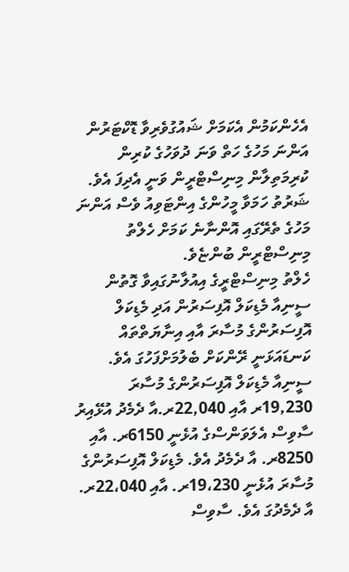އެހެންކަމުން އެކަމަށް ޝައުގުވެރިވާ ޑޮކްޓަރުން އަންނަ މަހުގެ ހަތް ވަނަ ދުވަހުގެ ކުރިން ކުރިމަތިލާން މިނިސްޓްރީން ވަނީ އެދިފަ އެވެ. ޝަރުތު ހަމަވާ މީހުންގެ އިންޓަވިއު ވެސް އަންނަ މަހުގެ ތެރޭގައި އޮންނާނެ ކަމަށް ހެލްތު މިނިސްޓްރީން ބުންޏެވެ.
ހެލްތު މިނިސްޓްރީގެ އިއުލާނުގައިވާ ގޮތުން ސީނިއާ މެޑިކަލް އޮފިސަރުން އަދި މެޑިކަލް އޮފިސަރުންގެ މުސާރަ އާއި އިނާޔަތްތައް ކަނޑައަޅަނީ ރޭންކަށް ބެލުމަށްފަހުގަ އެވެ. ސީނިއާ މެޑިކަލް އޮފިސަރުންގެ މުސާރަ 19,230ރ އާއި 22,040ރ.އާ ދެމެދު އުޅޭއިރު ސާވިސް އެލަވަންސްގެ އުޅެނީ 6150ރ. އާއި 8250ރ. އާ ދެމެދު އެވެ. މެޑިކަލް އޮފިސަރުންގެ މުސާރަ އުޅެނީ 19،230ރ. އާއި 22،040ރ. އާ ދެމެދުގަ އެވެ. ސާވިސް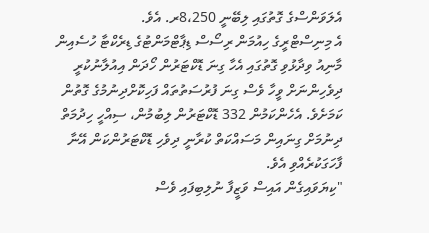އެލަވަންސްގެ ގޮތުގައި ލިބޭނީ 8،250ރ. އެވެ.
އެ މިނިސްޓްރީގެ ހިއުމަން ރިސޯސް ޑިޕާޓްމަންޓުގެ ޑިރެކްޓާ ހުސެއިން މާނިއު ވިދާޅުވި ގޮތުގައި އެހާ ގިނަ ޑޮކްޓަރުން ހޯދަން އިއުލާނުކުރީ ދިވެހިންނަށް ވީހާ ވެސް ގިނަ ފުރުސަތުތައް ފަހިކޮށްދިނުމުގެ ގޮތުން ކަމަށެވެ. އެހެންކަމުން 332 ޑޮކްޓަރުން ލިބުމުން، ސިއްހީ ހިދުމަތް ދިނުމަށް ގިނައިން މަސައްކަތް ކުރާނީ ދިވެހި ޑޮކްޓަރުންކަން އޭނާ ފާހަގަކުރެއްވި އެވެ.
"ކިޔަވައިގެން އައިސް ވަޒީފާ ނުލިބިފައި ވެސް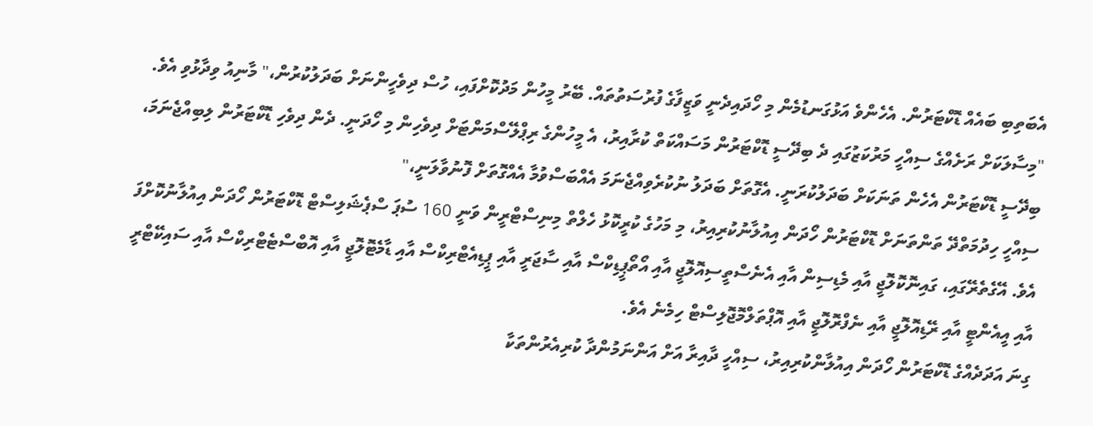އެބަތިބި ބައެއް ޑޮކްޓަރުން. އެހެންވެ އަޅުގަނޑުމެން މި ހޯދައިދެނީ ވަޒީފާގެ ފުރުސަތުތައް. ބޭރު މީހުން މަދުކޮށްފައި، ހުސް ދިވެހީންނަށް ބަދަލުކުރުން،" މާނިއު ވިދާޅުވި އެވެ.
"މިސާލަކަށް ރަށެއްގެ ސިއްހީ މަރުކަޒުގައި ދެ ބިދޭސީ ޑޮކްޓަރުން މަސައްކަތް ކުރާއިރު، އެ މީހުންގެ ރިޕްލޭސްމަންޓަށް ދިވެހިން މި ހޯދަނީ. ދެން ދިވެހި ޑޮކްޓަރުން ލިބިއްޖެނަމަ، ބިދޭސީ ޑޮކްޓަރުން އެހެން ތަނަކަށް ބަދަލުކުރަނީ. އެގޮތަށް ބަދަލު ނުކުރެވިއްޖެނަމަ އެއްބަސްވުމާ އެއްގޮތަށް ފޮނުވާލަނީ،"
ސިއްހީ ހިދުމަތްދޭ ތަންތަނަށް ޑޮކްޓަރުން ހޯދަން އިއުލާނުކުރިއިރު، މި މަހުގެ ކުރީކޮޅު ހެލްތް މިނިސްޓްރީން ވަނީ 160 ސުޕަ ސްޕެޝަލިސްޓް ޑޮކްޓަރުން ހޯދަން އިއުލާނުކޮށްފަ އެވެ. އޭގެތެރޭގައި، ގައިނޮކޮލޮޖީ އާއި މެޑިސިން އާއި އެނެސްތީސިއޮލޮޖީ އާއި އޯތޯޕީޑިކްސް އާއި ސާޖަރީ އާއި ޕީޑިއެޓްރިކްސް އާއި ޑާމެޓޮލޮޖީ އާއި އޮބްސްޓެޓްރިކްސް އާއި ސައިކޭޓްރީ އާއި އީއެންޓީ އާއި ރޭޑިއޮލޮޖީ އާއި ނެފްރޮލޮޖީ އާއި އޮޕްތަލްމޮޖޮލިސްޓް ހިމެނެ އެވެ.
ގިނަ އަދަދެއްގެ ޑޮކްޓަރުން ހޯދަން އިއުލާންކުރިއިރު، ސިއްހީ ދާއިރާ އަށް އަންނަމުންދާ ކުރިއެރުންތަކާ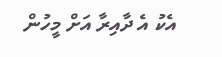އެކު އެ ދާއިރާ އަށް މީހުން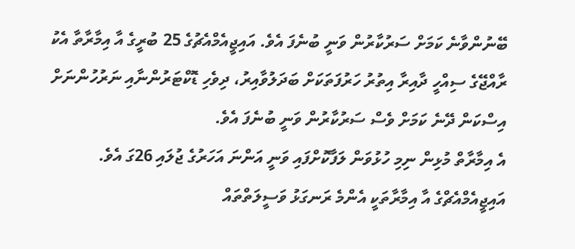ބޭނުންވާނެ ކަމަށް ސަރުކާރުން ވަނީ ބުނެފަ އެވެ. އައިޖީއެމްއެޗުގެ 25 ބުރީގެ އާ އިމާރާތާ އެކު ރާއްޖޭގެ ސިއްހީ ދާއިރާ އިތުރު ހަރުފަތަކަށް ބަދަލުވާއިރު، ދިވެހި ޑޮކްޓަރުންނާއި ނަރުހުންނަށް އިސްކަން ދޭނެ ކަމަށް ވެސް ސަރުކާރުން ވަނީ ބުނެފަ އެވެ.
އެ އިމާރާތް މުޅިން ނިމި ހުޅުވަން ލަފާކޮށްފައި ވަނީ އަންނަ އަހަރުގެ ޖުލައި 26ގަ އެވެ. އައިޖީއެމްއެޗްގެ އާ އިމާރާތަކީ އެންމެ ރަނގަޅު ވަސީލަތްތައް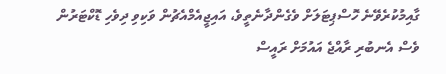ގާއިމުކުރެވޭނެ ހޮސްޕިޓަލަށް ވެގެންދާނެތީވެ، އައިޖީއެމްއެޗުން ވަކިވި ދިވެހި ޑޮކްޓަރުން ވެސް އެނބުރި ރާއްޖެ އައުމަށް ރައީސް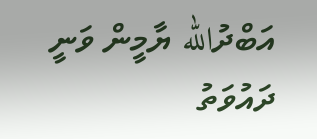އަބްދުالله ޔާމީން ވަނީ ދައުވަތު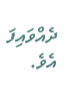ދެއްވައިފަ އެވެ.